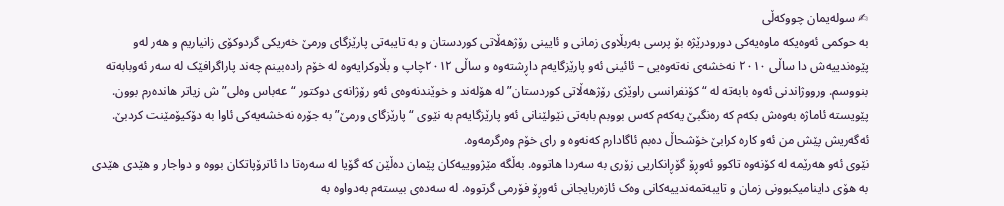✍ سولەیمان چووکەڵی
بە حوکمی ئەوەیکە ماوەیەکی دورودرێژە بۆ پرسی بەربڵاوی زمانی و ئایینی رۆژهەڵاتی کوردستان و بە تایبەتی پارێزگای ورمێ خەریکی گردوکۆی زانیاریم و هەر لەو پێوەندییەش دا ساڵی ٢٠١٠ نەخشەی نەتەوەیی – ئائینی ئەو پارێزگایەم داڕشتەوە و ساڵی ٢٠١٢چاپ و بڵاوکرایەوە لە خۆم رادەبینم چەند پاراگرافێک لە سەر ئەوبابەتە بنووسم. ورووژاندنی ئەوە بابەتە لە “کۆنفرانسی راوێژی رۆژهەڵاتی کوردستان” لە هۆلەند و خوێندنەوەی ئەو رۆژانەی دوکتور “عەباس وەلی”ش زیاتر هاندەرم بوون. پێویستە ئاماژە بەوەش بکەم کە رەنگبێ یەکەم کەس بووبم بابەتی نێولێنانی ئەو پارێزگایەم بە نێوی “پارێزگای ورمێ” بە جۆرە نەخشەیەکی ئاوا بە دۆکیۆمێنت کردبێ. ئەگەریش پێش من ئەو کارە کرابێ خۆشحاڵ دەبم ئاگادارم کەنەوە و رای خۆم وەرگرمەوە.
نێوی ئەو هەرێمە لە کۆنەوە تاکوو ئەوڕۆ گۆڕانکاریی زۆری بە سەردا هاتووە. بەڵگە مێژووییەکان پێمان دەڵێن کە گۆیا لە سەرەتا دا ئاترۆپاتکان بووە و دواجار و هێدی هێدی بە هۆی داینامیکبوونی زمان و تایبەتمەندییەکانی وەک ئازەربایجانی ئەوڕۆ فۆرمی گرتووە. لە سەدەی بیستەم بەدواوە بە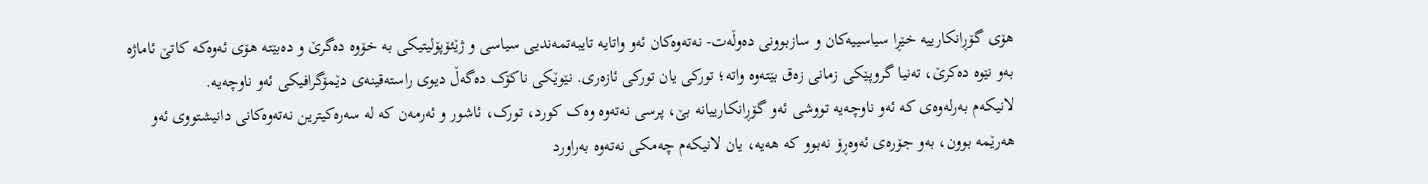هۆی گۆڕانکارییە خێڕا سیاسییەکان و سازبوونی دەوڵەت- نەتەوەکان ئەو واتایە تایبەتمەندیی سیاسی و ژێئۆپۆلیتیکی بە خۆوە دەگرێ و دەبێتە هۆی ئەوەکە کاتێ ئاماژە بەو نێوە دەکرێ، تەنیا گروپێکی زمانی زەق بێتەوە واتە؛ تورکی یان تورکی ئازەری. نێوێکی ناکۆک دەگەڵ دیوی راستەقینەی دێمۆگرافیکی ئەو ناوچەیە.
لانیکەم بەرلەوەی کە ئەو ناوچەیە تووشی ئەو گۆڕانکارییانە بێ، پرسی نەتەوە وەک کورد، تورک، ئاشور و ئەرمەن کە لە سەرەکیترین نەتەوەکانی دانیشتووی ئەو هەرێمە بوون، بەو جۆرەی ئەوەڕۆ نەبوو کە هەیە، یان لانیکەم چەمکی نەتەوە بەراورد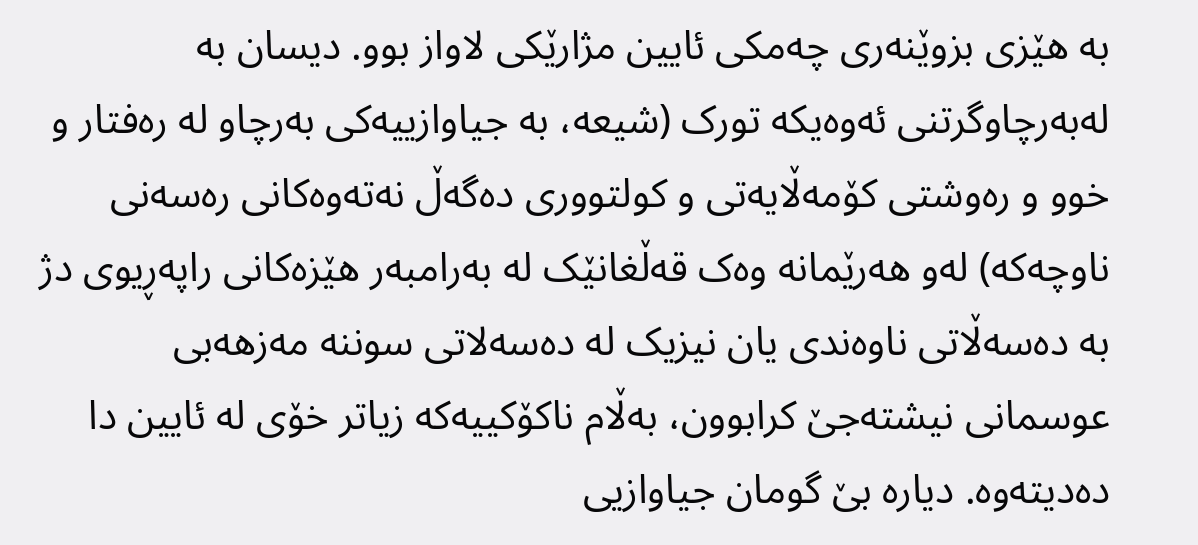بە هێزی بزوێنەری چەمکی ئایین مژارێکی لاواز بوو. دیسان بە لەبەرچاوگرتنی ئەوەیکە تورک (شیعە، بە جیاوازییەکی بەرچاو لە رەفتار و خوو و رەوشتی کۆمەڵایەتی و کولتووری دەگەڵ نەتەوەکانی رەسەنی ناوچەکە) لەو هەرێمانە وەک قەڵغانێک لە بەرامبەر هێزەکانی راپەڕیوی دژ بە دەسەڵاتی ناوەندی یان نیزیک لە دەسەلاتی سوننە مەزهەبی عوسمانی نیشتەجێ کرابوون، بەڵام ناکۆکییەکە زیاتر خۆی لە ئایین دا دەدیتەوە. دیارە بێ گومان جیاوازیی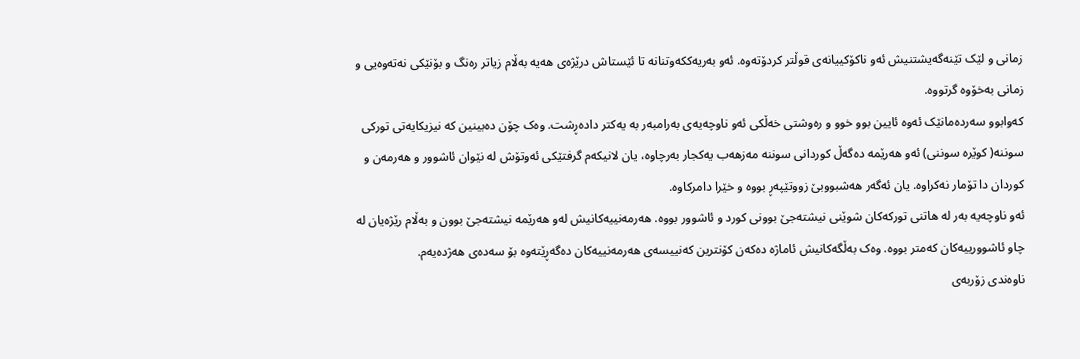زمانی و لێک تێنەگەیشتنیش ئەو ناکۆکییانەی قوڵتر کردۆتەوە. ئەو بەریەککەوتنانە تا ئێستاش درێژەی هەیە بەڵام زیاتر رەنگ و بۆنێکی نەتەوەیی و زمانی بەخۆوە گرتووە.
کەوابوو سەردەمانێک ئەوە ئایین بوو خوو و رەوشتی خەڵکی ئەو ناوچەیەی بەرامبەر بە یەکتر دادەڕشت. وەک چۆن دەبینین کە نیزیکایەتی تورکی سوننە( کوێرە سوننی) ئەو هەرێمە دەگەڵ کوردانی سوننە مەزهەب یەکجار بەرچاوە، یان لانیکەم گرفتێکی ئەوتۆش لە نێوان ئاشوور و هەرمەن و کوردان دا تۆمار نەکراوە. یان ئەگەر هەشبووبێ زووتێپەڕ بووە و خێرا دامرکاوە.
ئەو ناوچەیە بەر لە هاتنی تورکەکان شوێنی نیشتەجێ بوونی کورد و ئاشوور بووە. هەرمەنییەکانیش لەو هەرێمە نیشتەجێ بوون و بەڵام رێژەیان لە چاو ئاشوورییەکان کەمتر بووە. وەک بەڵگەکانیش ئاماژە دەکەن کۆنترین کەنییسەی هەرمەنییەکان دەگەڕێتەوە بۆ سەدەی هەژدەیەم.
ناوەندی زۆربەی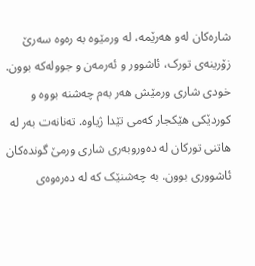شارەکان لەو هەرێمە، لە ورمێوە بە رەوە سەرێ زۆرینەی تورک، ئاشوور و ئەرمەن و جوولەکە بوون. خودی شاری ورمێش هەر بەم چەشنە بووە و کوردێکی هێکجار کەمی تێدا ژیاوە. تەنانەت بەر لە هاتنی تورکان لە دەوروبەری شاری ورمێ گوندەکان ئاشووری بوون. بە چەشنێک کە لە دەرەوەی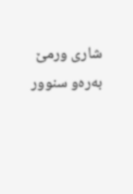شاری ورمێ بەرەو سنوور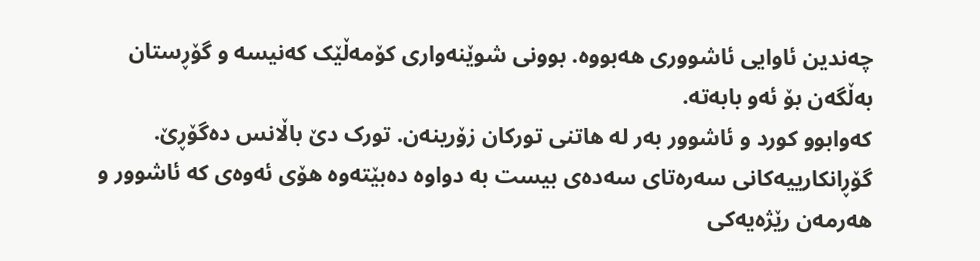چەندین ئاوایی ئاشووری هەبووە. بوونی شوێنەواری کۆمەڵێک کەنیسە و گۆڕستان بەڵگەن بۆ ئەو بابەتە.
کەوابوو کورد و ئاشوور بەر لە هاتنی تورکان زۆرینەن. تورک دێ باڵانس دەگۆڕێ. گۆڕانکارییەکانی سەرەتای سەدەی بیست بە دواوە دەبێتەوە هۆی ئەوەی کە ئاشوور و هەرمەن رێژەیەکی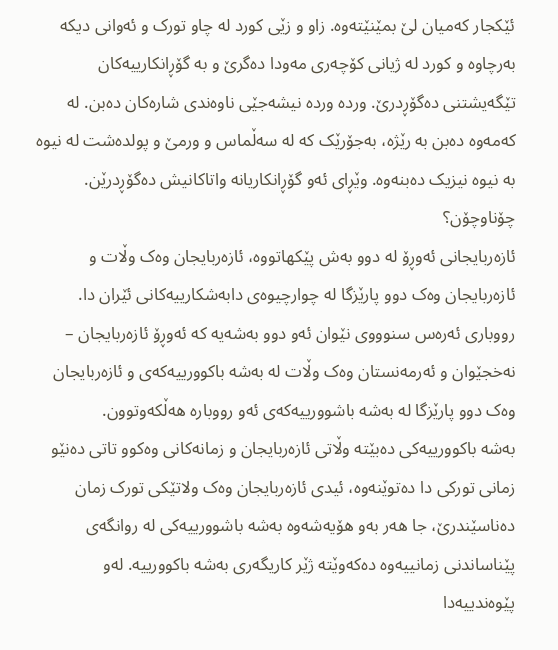ئێکجار کەمیان لێ بمێنێتەوە. زاو و زێی کورد لە چاو تورک و ئەوانی دیکە بەرچاوە و کورد لە ژیانی کۆچەری مەودا دەگرێ و بە گۆڕانکارییەکان تێگەیشتنی دەگۆڕدرێ. وردە وردە نیشەجێی ناوەندی شارەکان دەبن. لە کەمەوە دەبن بە رێژە، بەجۆرێک کە لە سەڵماس و ورمێ و پولدەشت لە نیوە بە نیوە نیزیک دەبنەوە. وێڕای ئەو گۆڕانکاریانە واتاکانیش دەگۆڕدرێن. چۆناوچۆن؟
ئازەربایجانی ئەوڕۆ لە دوو بەش پێکهاتووە، ئازەربایجان وەک وڵات و ئازەربایجان وەک دوو پارێزگا لە چوارچیوەی دابەشکارییەکانی ئێران دا. رووباری ئەرەس سنوووی نێوان ئەو دوو بەشەیە کە ئەوڕۆ ئازەربایجان – نەخجێوان و ئەرمەنستان وەک وڵات لە بەشە باکوورییەکەی و ئازەربایجان وەک دوو پارێزگا لە بەشە باشوورییەکەی ئەو رووبارە هەڵکەوتوون.
بەشە باکوورییەکی دەبێتە وڵاتی ئازەربایجان و زمانەکانی وەکوو تاتی دەنێو زمانی تورکی دا دەتوێنەوە، ئیدی ئازەربایجان وەک ولاتێکی تورک زمان دەناسێندرێ، جا هەر بەو هۆیەشەوە بەشە باشوورییەکی لە روانگەی پێناساندنی زمانییەوە دەکەوێتە ژێر کاریگەری بەشە باکوورییە. لەو پێوەندییەدا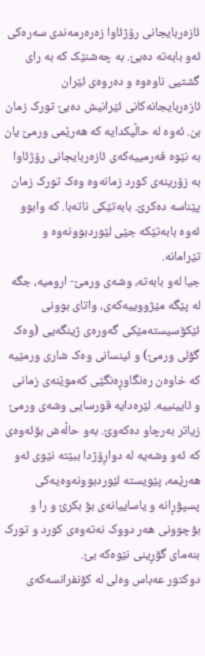ئازەربایجانی رۆژئاوا زەرەرمەندی سەرەکی ئەو بابەتە دەبێ. بە چەشنێک کە بە رای گشتیی ناوەوە و دەروەی ئێران ئازەربایجانەکانی ئێرانیش دەبێ تورک زمان بن. ئەوە لە حاڵیکدایە کە هەرێمی ورمێ یان بە نێوە فەرمییەکەی ئازەربایجانی رۆژئاوا بە زۆرینەی کورد زمانەوە وەک تورک زمان پێناسە دەکرێ. بابەتێکی ناتەبا. کە وابوو ئەوە بابەتێکە جێی لێوردبوونەوە و تێرامانە.
جیا لەو بابەتە، وشەی ورمێ- ارومیە، جگە لە پێگە مێژووییەکەی، واتای بوونی ئێکۆسیستەمێکی گەورەی ژینگەیی (وەک گۆلی ورمێ) و ئینسانی وەک شاری ورمێیە کە خاوەن رەنگاوڕەنگێی کەموێنەی زمانی و ئایینییە. لێرەدایە قورسایی وشەی ورمێ زیاتر بەرچاو دەکەوێ. بەو حاڵەش بۆئەوەی کە ئەو وشەیە لە دواڕۆژدا ببێتە نێوی ئەو هەرێمە، پێویستە لێوردبوونەوەیەکی پسپۆڕانە و یاساییانەی بۆ بکرێ و را و بۆچوونی هەر دووک نەتەوەی کورد و تورک بنەمای گۆڕینی نێوەکە بێ.
دوکتور عەباس وەلی لە کۆنفرانسەکەی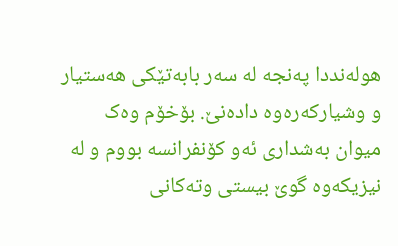هولەنددا پەنجە لە سەر بابەتێکی هەستیار و وشیارکەرەوە دادەنێ. بۆخۆم وەک میوان بەشداری ئەو کۆنفرانسە بووم و لە نیزیکەوە گوێ بیستی وتەکانی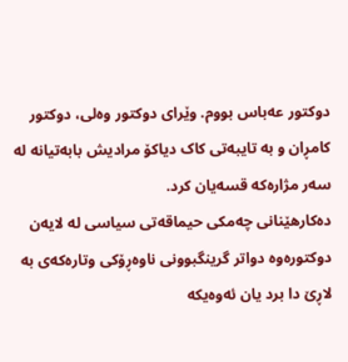دوکتور عەباس بووم. وێرای دوکتور وەلی، دوکتور کامڕان و بە تایبەتی کاک دیاکۆ مرادیش بابەتیانە لە سەر مژارەکە قسەیان کرد.
دەکارهێنانی چەمکی حیماقەتی سیاسی لە لایەن دوکتورەوە دواتر گرینگبوونی ناوەڕۆکی وتارەکەی بە لاڕێ دا برد یان ئەوەیکە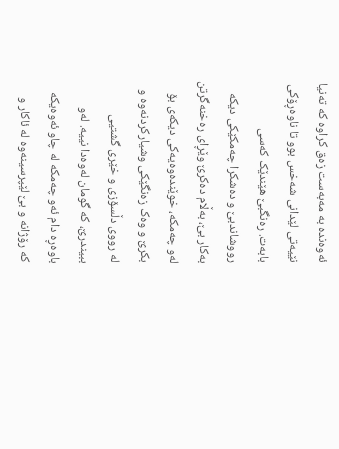ئەوەندە بە مەبەست زەق کراوە کە تەنیا نێیەتی لێدانی شەخس بوو تا ناوەڕۆکی بابەت. رەنگبێ هێندێک کەسی رووشاندبێ و دەشکرا چەمکێکی دیکە بەکار بێ، بەڵام دەکرێ وێڕای رەخنەگرتن لەو چەمکە، خوێندەوەیەکی دیکەی بۆ بکرێ و وەک زەنگێکی وشیارکردنەوە و لە رووی دڵسۆزی و خێری گشتیی ببیندرێ، کە گومان لەوەدا نییە. لەو باوەڕە دام ئەو چەمکە لە چاو ئەوەیکە کە رۆژانە و بێ لێپرسینەوە لە ئاکار و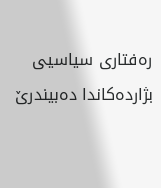رەفتاری سیاسیی بژاردەکاندا دەبیندرێ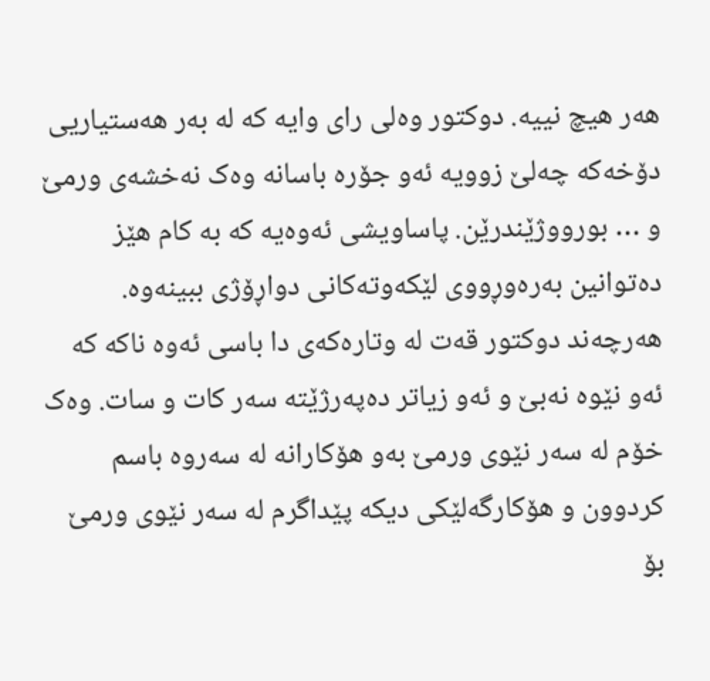هەر هیچ نییە. دوکتور وەلی رای وایە کە لە بەر هەستیاریی دۆخەکە چەلێ زوویە ئەو جۆرە باسانە وەک نەخشەی ورمێ و … بورووژێندرێن. پاساویشی ئەوەیە کە بە کام هێز دەتوانین بەرەوڕووی لێکەوتەکانی دواڕۆژی ببینەوە. هەرچەند دوکتور قەت لە وتارەکەی دا باسی ئەوە ناکە کە ئەو نێوە نەبێ و ئەو زیاتر دەپەرژێتە سەر کات و سات. وەک خۆم لە سەر نێوی ورمێ بەو هۆکارانە لە سەروە باسم کردوون و هۆکارگەلێکی دیکە پێداگرم لە سەر نێوی ورمێ بۆ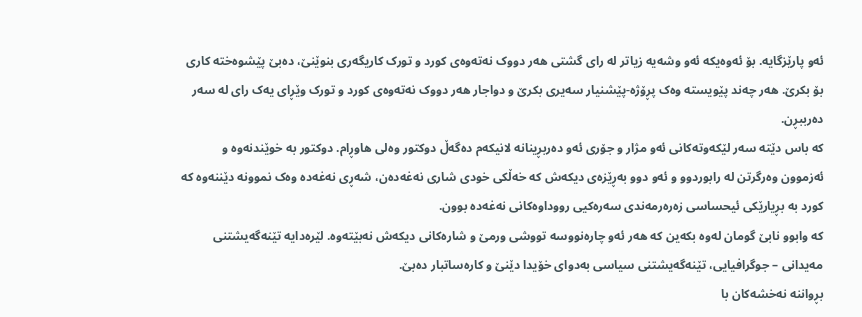ئەو پارێزگایە. بۆ ئەوەیکە ئەو وشەیە زیاتر لە رای گشتی هەر دووک نەتەوەی کورد و تورک کاریگەری بنوێنێ، دەبێ پێشوەختە کاری بۆ بکرێ. هەر چەند پێویستە وەک پڕۆژە-پێشنیار سەیری بکرێ و دواجار هەر دووک نەتەوەی کورد و تورک وێڕای یەک رای لە سەر دەرببڕن.
کە باس دێتە سەر لێکەوتەکانی ئەو مژار و جۆری ئەو دەربڕینانە لانیکەم دەگەڵ دوکتور وەلی هاوڕام. دوکتور بە خوێندنەوە و ئەزموون وەرگرتن لە رابوردوو و ئەو دوو بەڕێزەی دیکەش کە خەڵکی خودی شاری نەغەدەن، شەڕی نەغەدە وەک نموونە دێننەوە کە کورد بە بڕیارێکی ئیحساسی زەرەرمەندی سەرەکیی رووداوەکانی نەغەدە بوون.
کە وابوو نابێ گومان لەوە بکەین کە هەر ئەو چارەنووسە تووشی ورمێ و شارەکانی دیکەش نەبێتەوە. لێرەدایە تێنەگەیشتنی مەیدانی – جوگرافیایی، تێنەگەیشتنی سیاسی بەدوای خۆیدا دێنێ و کارەساتبار دەبێ.
بڕواننە نەخشەکان با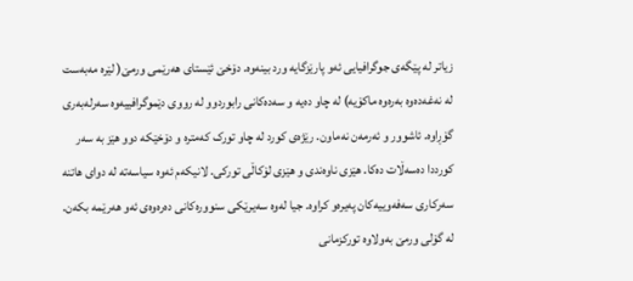زیاتر لە پێگەی جوگرافیایی ئەو پارێزگایە ورد بینەوە. دۆخێ ئێستای هەرێمی ورمێ( لێرە مەبەست لە نەغەدەوە بەرەوە ماکۆیە) لە چاو دەیە و سەدەکانی رابوردوو لە رووی دێموگرافییەوە سەرلەبەری گۆڕاوە. ئاشوور و ئەرمەن نەماون. رێژەی کورد لە چاو تورک کەمترە و دۆخێکە دوو هێز بە سەر کورددا دەسەڵات دەکا. هێزی ناوەندی و هێزی لۆکاڵی تورکی. لانیکەم ئەوە سیاسەتە لە دوای هاتنە سەرکاری سەفەوییەکان پەیرەو کراوە. جیا لەوە سەیرێکی سنوورەکانی دەرەوەی ئەو هەرێمە بکەن. لە گۆلی ورمێ بەولاوە تورکزمانی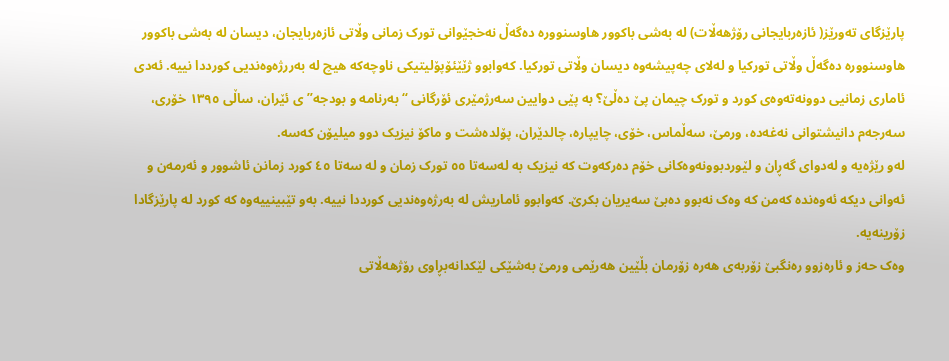پارێزگای تەورێز( ئازەربایجانی رۆژهەڵات) لە بەشی باکوور هاوسنوورە دەگەڵ نەخجێوانی تورک زمانی وڵاتی ئازەربایجان، دیسان لە بەشی باکوور هاوسنوورە دەگەڵ وڵاتی تورکیا و لەلای چەپیشەوە دیسان وڵاتی تورکیا. کەوابوو ژێێئۆپۆلیتیکی ناوچەکە هیچ لە بەررژەوەندیی کورددا نییە. ئەدی ئاماری زمانیی دوونەتەوەی کورد و تورک چیمان پێ دەڵێ؟ بە پێی دوایین سەرژمێری ئۆرگانی “بەرنامە و بودجە”ی ئێران، ساڵی ١٣٩٥ خۆری، سەرجەم دانیشتوانی نەغەدە، ورمێ، سەڵماس، خۆی، چایپارە، چالدێران، پۆلدەشت و ماکۆ نیزیک دوو میلیۆن کەسە.
لەو رێژەیە و لەدوای گەڕان و لێوردبوونەوەکانی خۆم دەرکەوت کە نیزیک بە لەسەتا ٥٥ تورک زمان و لە سەتا ٤٥ کورد زمانن ئاشوور و ئەرمەن و ئەوانی دیکە ئەوەندە کەمن کە وەک نەبوو دەبێ سەیریان بکرێ. کەوابوو ئاماریش لە بەرژەوەندیی کورددا نییە. بەو تێبینییەوە کە کورد لە پارێزگادا زۆرینەیە.
وەک حەز و ئارەزوو رەنگبێ زۆربەی هەرە زۆرمان بڵێین هەرێمی ورمێ بەشێکی لێکدانەبڕاوی رۆژهەڵاتی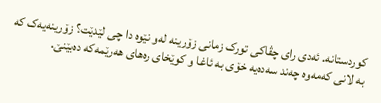کوردستانە. ئەدی رای چڤاکی تورک زمانی زۆرینە لەو نێوە دا چی لێدێت؟ زۆرینەیەک کە بە لانی کەمەوە چەند سەدەیە خۆی بە ئاغا و کوێخای رەهای هەرێمەکە دەبێنێ.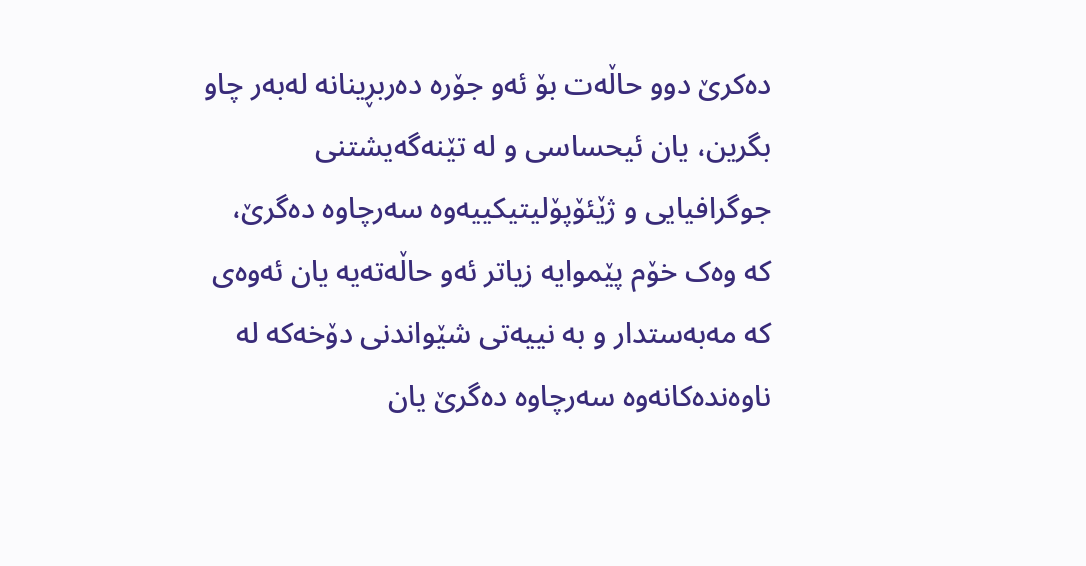دەکرێ دوو حاڵەت بۆ ئەو جۆرە دەربڕینانە لەبەر چاو بگرین، یان ئیحساسی و لە تێنەگەیشتنی جوگرافیایی و ژێئۆپۆلیتیکییەوە سەرچاوە دەگرێ، کە وەک خۆم پێموایە زیاتر ئەو حاڵەتەیە یان ئەوەی کە مەبەستدار و بە نییەتی شێواندنی دۆخەکە لە ناوەندەکانەوە سەرچاوە دەگرێ یان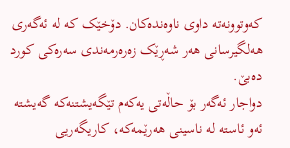کەوتوونەتە داوی ناوەندەکان. دۆخێک کە لە ئەگەری هەلگیرسانی هەر شەڕێک زەرەرمەندی سەرەکی کورد دەبێ.
دواجار ئەگەر بۆ حاڵەتی یەکەم تێگەیشتنەکە گەیشتە ئەو ئاستە لە ناسینی هەرێمەکە، کاریگەریی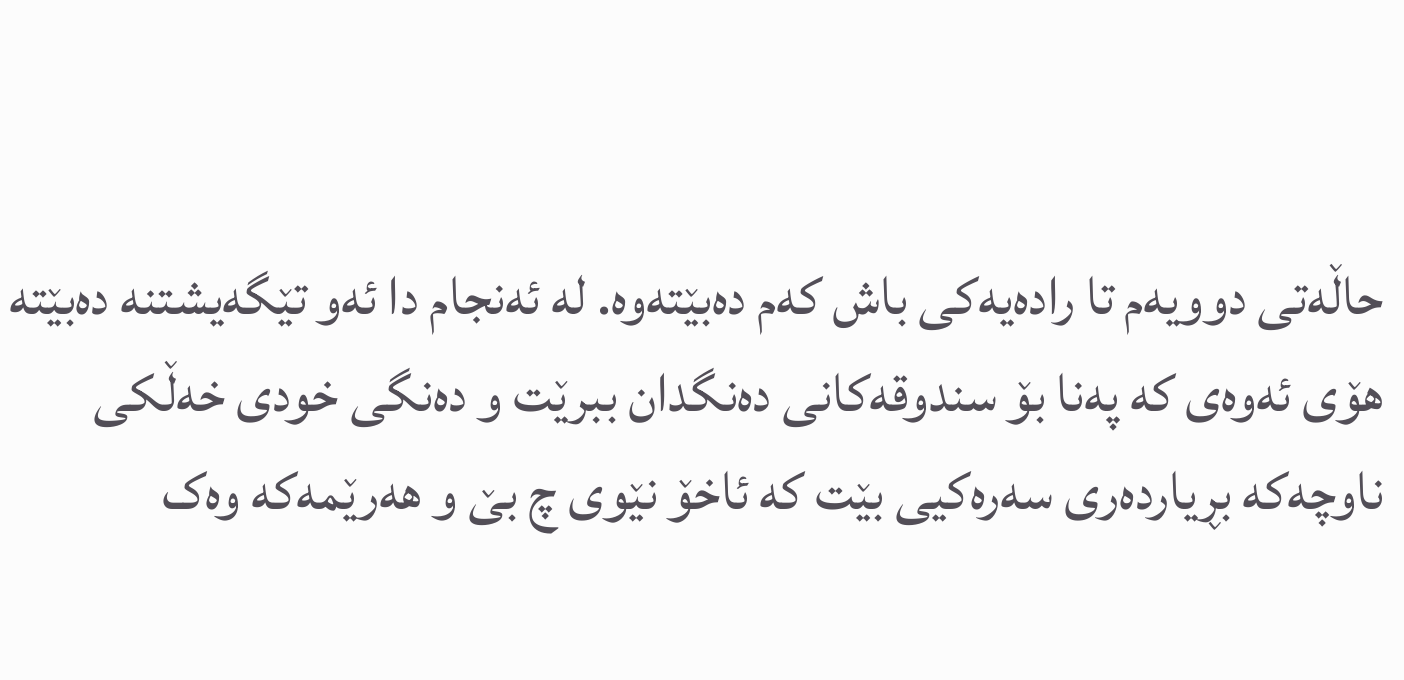حاڵەتی دوویەم تا رادەیەکی باش کەم دەبێتەوە. لە ئەنجام دا ئەو تێگەیشتنە دەبێتە هۆی ئەوەی کە پەنا بۆ سندوقەکانی دەنگدان ببرێت و دەنگی خودی خەڵکی ناوچەکە بڕیاردەری سەرەکیی بێت کە ئاخۆ نێوی چ بێ و هەرێمەکە وەک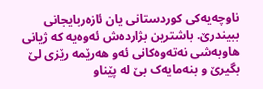ناوچەیەکی کوردستانی یان ئازەربایجانی ببیندرێ. باشترین بژاردەش ئەوەیە کە ژیانی هاوبەشی نەتەوەکانی ئەو هەرێمە رێزی لێ بگیرێ و بنەمایەک بێ لە پێناو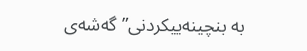بە بنچینەییکردنی”گەشەی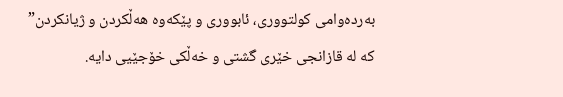بەردەوامی کولتووری، ئابووری و پێکەوە هەڵکردن و ژیانکردن” کە لە قازانجی خێری گشتی و خەڵکی خۆجێیی دایە.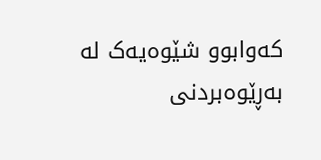کەوابوو شێوەیەک لە بەڕێوەبردنی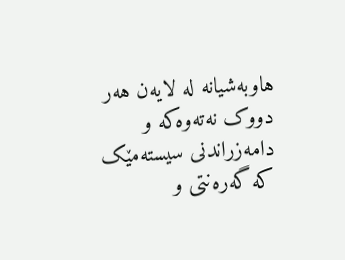هاوبەشیانە لە لایەن هەر دووک نەتەوەکە و دامەزراندنی سیستەمێک کە گەرەنتی و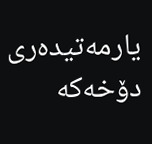یارمەتیدەری دۆخەکە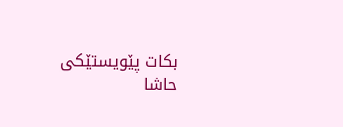بکات پێویستێکی حاشا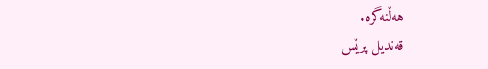هەڵنەگرە.
قەندیل پرێس